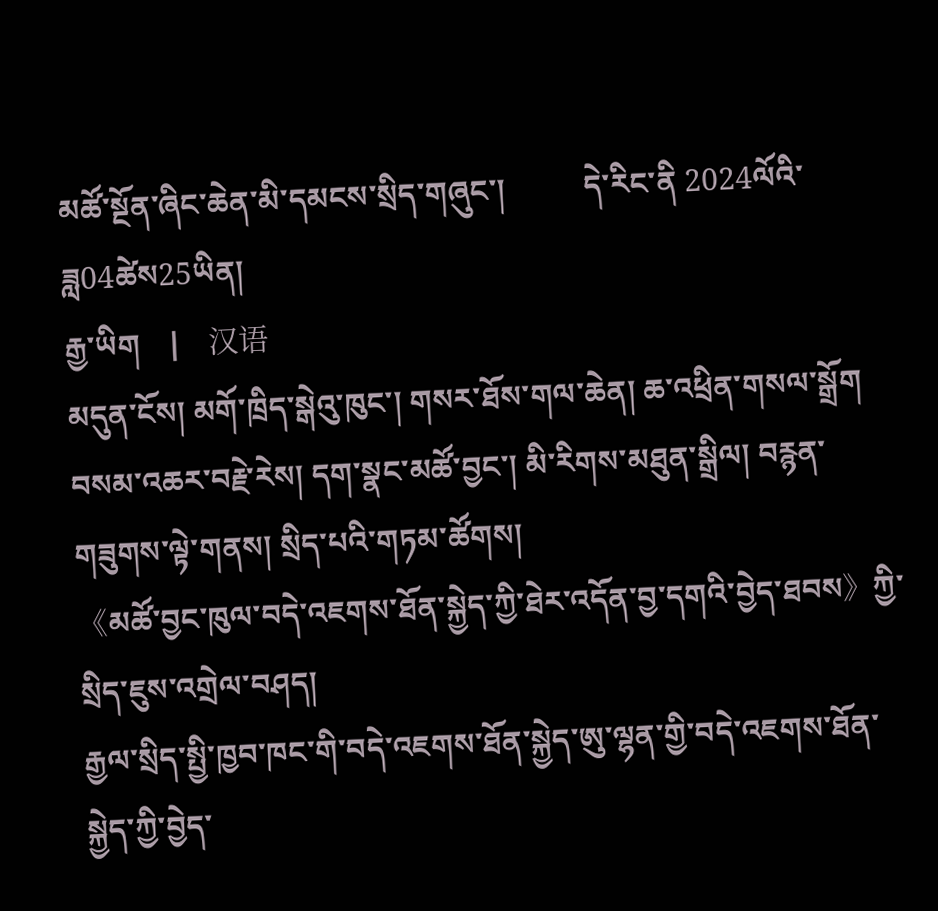མཚོ་སྔོན་ཞིང་ཆེན་མི་དམངས་སྲིད་གཞུང་།          དེ་རིང་ནི 2024ལོའི་ཟླ04ཚེས25ཡིན།
རྒྱ་ཡིག    |    汉语
མདུན་ངོས། མགོ་ཁྲིད་སྒེའུ་ཁུང་། གསར་ཐོས་གལ་ཆེན། ཆ་འཕྲིན་གསལ་སྒྲོག བསམ་འཆར་བརྗེ་རེས། དག་སྣང་མཚོ་བྱང་། མི་རིགས་མཐུན་སྒྲིལ། བརྙན་གཟུགས་ལྟེ་གནས། སྲིད་པའི་གཏམ་ཚོགས།
《མཚོ་བྱང་ཁུལ་བདེ་འཇགས་ཐོན་སྐྱེད་ཀྱི་ཐེར་འདོན་བྱ་དགའི་བྱེད་ཐབས》ཀྱི་སྲིད་ཇུས་འགྲེལ་བཤད།
རྒྱལ་སྲིད་སྤྱི་ཁྱབ་ཁང་གི་བདེ་འཇགས་ཐོན་སྐྱེད་ཨུ་ལྷན་གྱི་བདེ་འཇགས་ཐོན་སྐྱེད་ཀྱི་བྱེད་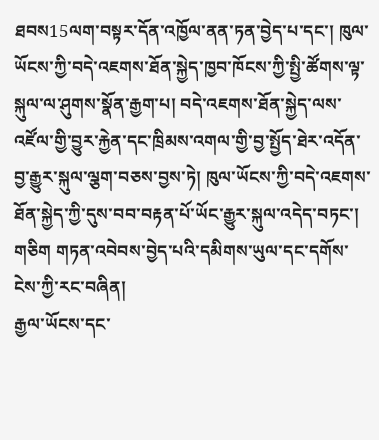ཐབས15ལག་བསྟར་དོན་འཁྱོལ་ནན་ཏན་བྱེད་པ་དང་། ཁུལ་ཡོངས་ཀྱི་བདེ་འཇགས་ཐོན་སྐྱེད་ཁྱབ་ཁོངས་ཀྱི་སྤྱི་ཚོགས་ལྟ་སྐུལ་ལ་ཤུགས་སྣོན་རྒྱག་པ། བདེ་འཇགས་ཐོན་སྐྱེད་ལས་འཛོལ་གྱི་བྱུར་རྐྱེན་དང་ཁྲིམས་འགལ་གྱི་བྱ་སྤྱོད་ཐེར་འདོན་བྱ་རྒྱུར་སྐུལ་ལྕག་བཅས་བྱས་ཏེ། ཁུལ་ཡོངས་ཀྱི་བདེ་འཇགས་ཐོན་སྐྱེད་ཀྱི་དུས་བབ་བརྟན་པོ་ཡོང་རྒྱུར་སྐུལ་འདེད་བཏང་།
གཅིག གཏན་འབེབས་བྱེད་པའི་དམིགས་ཡུལ་དང་དགོས་ངེས་ཀྱི་རང་བཞིན།
རྒྱལ་ཡོངས་དང་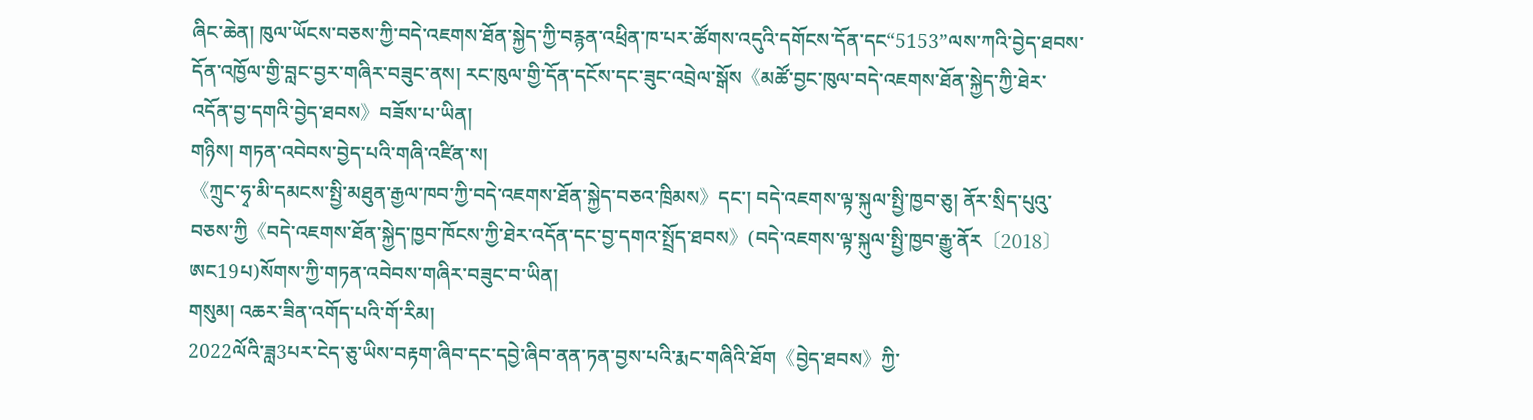ཞིང་ཆེན། ཁུལ་ཡོངས་བཅས་ཀྱི་བདེ་འཇགས་ཐོན་སྐྱེད་ཀྱི་བརྙན་འཕྲིན་ཁ་པར་ཚོགས་འདུའི་དགོངས་དོན་དང“5153”ལས་ཀའི་བྱེད་ཐབས་དོན་འཁྱོལ་གྱི་བླང་བྱར་གཞིར་བཟུང་ནས། རང་ཁུལ་གྱི་དོན་དངོས་དང་ཟུང་འབྲེལ་སྒོས《མཚོ་བྱང་ཁུལ་བདེ་འཇགས་ཐོན་སྐྱེད་ཀྱི་ཐེར་འདོན་བྱ་དགའི་བྱེད་ཐབས》བཟོས་པ་ཡིན།
གཉིས། གཏན་འབེབས་བྱེད་པའི་གཞི་འཛིན་ས།
《ཀྲུང་ཧྭ་མི་དམངས་སྤྱི་མཐུན་རྒྱལ་ཁབ་ཀྱི་བདེ་འཇགས་ཐོན་སྐྱེད་བཅའ་ཁྲིམས》དང་། བདེ་འཇགས་ལྟ་སྐུལ་སྤྱི་ཁྱབ་ཅུ། ནོར་སྲིད་པུའུ་བཅས་ཀྱི《བདེ་འཇགས་ཐོན་སྐྱེད་ཁྱབ་ཁོངས་ཀྱི་ཐེར་འདོན་དང་བྱ་དགའ་སྤྲོད་ཐབས》(བདེ་འཇགས་ལྟ་སྐུལ་སྤྱི་ཁྱབ་རྒྱུ་ནོར〔2018〕ཨང19པ)སོགས་ཀྱི་གཏན་འབེབས་གཞིར་བཟུང་བ་ཡིན།
གསུམ། འཆར་ཟིན་འགོད་པའི་གོ་རིམ།
2022ལོའི་ཟླ3པར་ངེད་ཅུ་ཡིས་བརྟག་ཞིབ་དང་དབྱེ་ཞིབ་ནན་ཏན་བྱས་པའི་རྨང་གཞིའི་ཐོག《བྱེད་ཐབས》ཀྱི་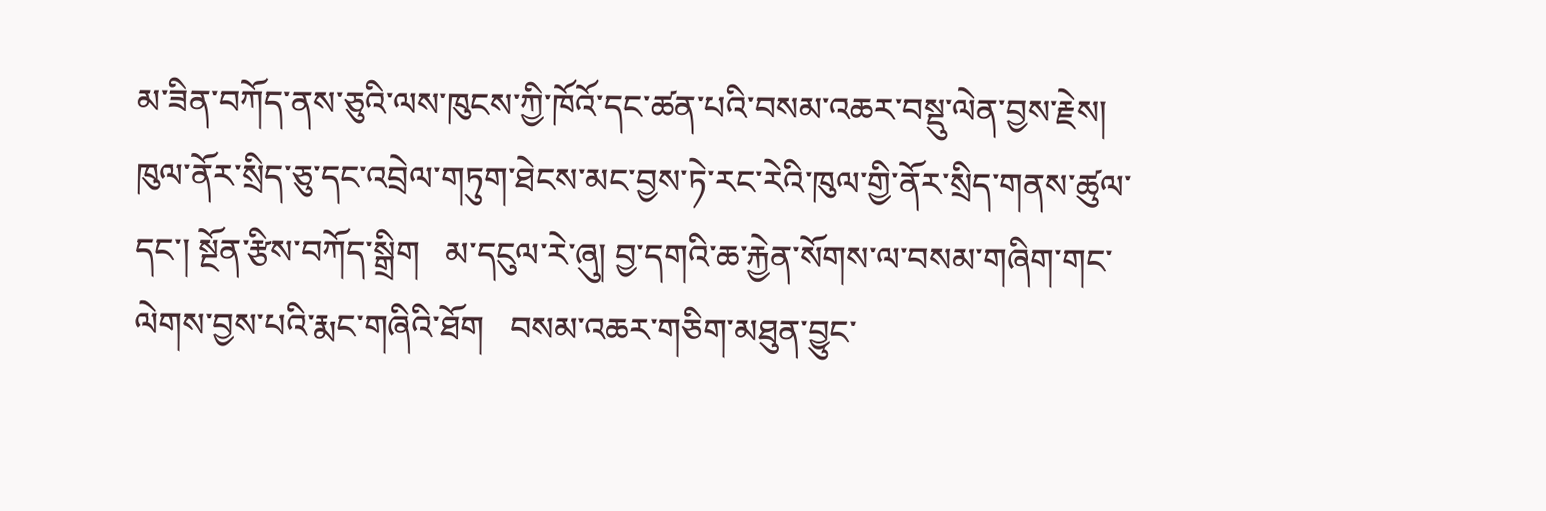མ་ཟིན་བཀོད་ནས་ཅུའི་ལས་ཁུངས་ཀྱི་ཁོའོ་དང་ཚན་པའི་བསམ་འཆར་བསྡུ་ལེན་བྱས་རྗེས།  ཁུལ་ནོར་སྲིད་ཅུ་དང་འབྲེལ་གཏུག་ཐེངས་མང་བྱས་ཏེ་རང་རེའི་ཁུལ་གྱི་ནོར་སྲིད་གནས་ཚུལ་དང་། སྔོན་རྩིས་བཀོད་སྒྲིག   མ་དངུལ་རེ་ཞུ། བྱ་དགའི་ཆ་རྐྱེན་སོགས་ལ་བསམ་གཞིག་གང་ལེགས་བྱས་པའི་རྨང་གཞིའི་ཐོག   བསམ་འཆར་གཅིག་མཐུན་བྱུང་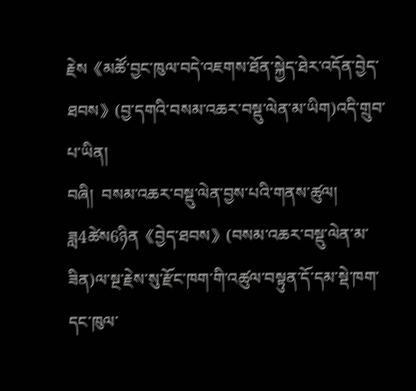རྗེས《མཚོ་བྱང་ཁུལ་བདེ་འཇགས་ཐོན་སྐྱེད་ཐེར་འདོན་བྱེད་ཐབས》(བྱ་དགའི་བསམ་འཆར་བསྡུ་ལེན་མ་ཡིག)འདི་གྲུབ་པ་ཡིན།
བཞི།  བསམ་འཆར་བསྡུ་ལེན་བྱས་པའི་གནས་ཚུལ།
ཟླ4ཚེས6ཉིན《བྱེད་ཐབས》(བསམ་འཆར་བསྡུ་ལེན་མ་ཟིན)ལ་སྔ་རྗེས་སུ་རྫོང་ཁག་གི་འཚུལ་བསྟུན་དོ་དམ་སྡེ་ཁག་དང་ཁུལ་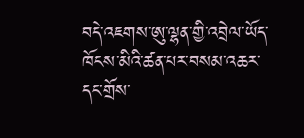བདེ་འཇགས་ཨུ་ལྷན་གྱི་འབྲེལ་ཡོད་ཁོངས་མིའི་ཚན་པར་བསམ་འཆར་དང་གྲོས་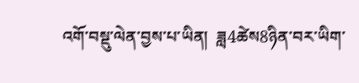འགོ་བསྡུ་ལེན་བྱས་པ་ཡིན།  ཟླ4ཚེས8ཉིན་བར་ཡིག་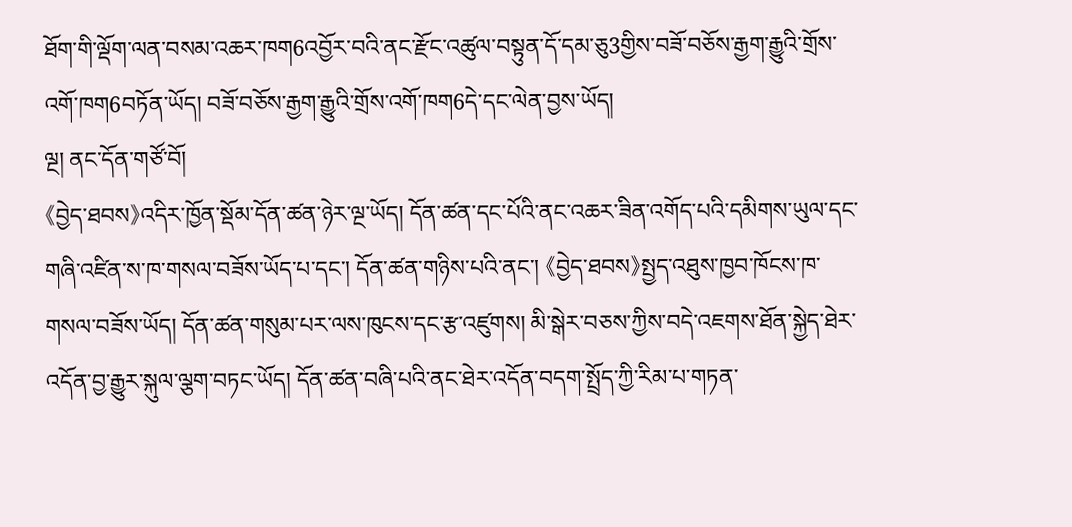ཐོག་གི་ལྡོག་ལན་བསམ་འཆར་ཁག6འབྱོར་བའི་ནང་རྫོང་འཚུལ་བསྟུན་དོ་དམ་ཅུ3གྱིས་བཟོ་བཅོས་རྒྱག་རྒྱུའི་གྲོས་འགོ་ཁག6བཏོན་ཡོད། བཟོ་བཅོས་རྒྱག་རྒྱུའི་གྲོས་འགོ་ཁག6དེ་དང་ལེན་བྱས་ཡོད།
ལྔ། ནང་དོན་གཙོ་བོ།
《བྱེད་ཐབས》འདིར་ཁྱོན་སྡོམ་དོན་ཚན་ཉེར་ལྔ་ཡོད། དོན་ཚན་དང་པོའི་ནང་འཆར་ཟིན་འགོད་པའི་དམིགས་ཡུལ་དང་གཞི་འཛིན་ས་ཁ་གསལ་བཟོས་ཡོད་པ་དང་། དོན་ཚན་གཉིས་པའི་ནང་། 《བྱེད་ཐབས》སྤྱད་འཐུས་ཁྱབ་ཁོངས་ཁ་གསལ་བཟོས་ཡོད། དོན་ཚན་གསུམ་པར་ལས་ཁུངས་དང་རྩ་འཛུགས། མི་སྒེར་བཅས་ཀྱིས་བདེ་འཇགས་ཐོན་སྐྱེད་ཐེར་འདོན་བྱ་རྒྱུར་སྐུལ་ལྕག་བཏང་ཡོད། དོན་ཚན་བཞི་པའི་ནང་ཐེར་འདོན་བདག་སྤྲོད་ཀྱི་རིམ་པ་གཏན་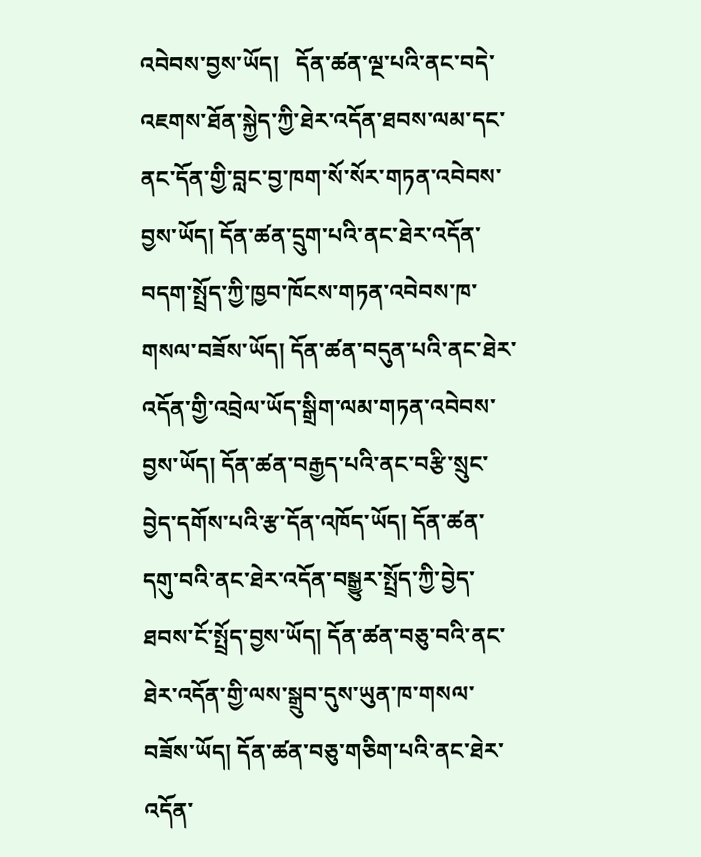འབེབས་བྱས་ཡོད།   དོན་ཚན་ལྔ་པའི་ནང་བདེ་འཇགས་ཐོན་སྐྱེད་ཀྱི་ཐེར་འདོན་ཐབས་ལམ་དང་ནང་དོན་གྱི་བླང་བྱ་ཁག་སོ་སོར་གཏན་འབེབས་བྱས་ཡོད། དོན་ཚན་དྲུག་པའི་ནང་ཐེར་འདོན་བདག་སྤྲོད་ཀྱི་ཁྱབ་ཁོངས་གཏན་འབེབས་ཁ་གསལ་བཟོས་ཡོད། དོན་ཚན་བདུན་པའི་ནང་ཐེར་འདོན་གྱི་འབྲེལ་ཡོད་སྒྲིག་ལམ་གཏན་འབེབས་བྱས་ཡོད། དོན་ཚན་བརྒྱད་པའི་ནང་བརྩི་སྲུང་བྱེད་དགོས་པའི་རྩ་དོན་འཁོད་ཡོད། དོན་ཚན་དགུ་བའི་ནང་ཐེར་འདོན་བསྒྱུར་སྤྲོད་ཀྱི་བྱེད་ཐབས་ངོ་སྤྲོད་བྱས་ཡོད། དོན་ཚན་བཅུ་བའི་ནང་ཐེར་འདོན་གྱི་ལས་སྒྲུབ་དུས་ཡུན་ཁ་གསལ་བཟོས་ཡོད། དོན་ཚན་བཅུ་གཅིག་པའི་ནང་ཐེར་འདོན་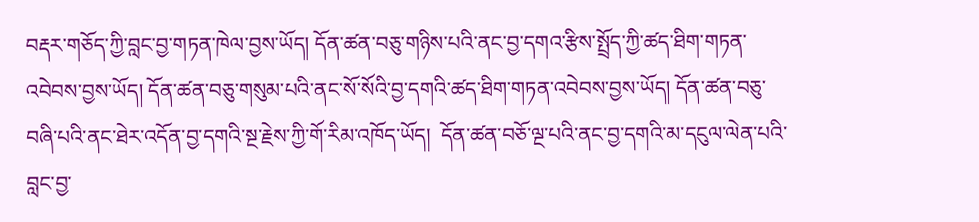བརྡར་གཅོད་ཀྱི་བླང་བྱ་གཏན་ཁེལ་བྱས་ཡོད། དོན་ཚན་བཅུ་གཉིས་པའི་ནང་བྱ་དགའ་རྩིས་སྤྲོད་ཀྱི་ཚད་ཐིག་གཏན་འབེབས་བྱས་ཡོད། དོན་ཚན་བཅུ་གསུམ་པའི་ནང་སོ་སོའི་བྱ་དགའི་ཚད་ཐིག་གཏན་འབེབས་བྱས་ཡོད། དོན་ཚན་བཅུ་བཞི་པའི་ནང་ཐེར་འདོན་བྱ་དགའི་སྔ་རྗེས་ཀྱི་གོ་རིམ་འཁོད་ཡོད།  དོན་ཚན་བཅོ་ལྔ་པའི་ནང་བྱ་དགའི་མ་དངུལ་ལེན་པའི་བླང་བྱ་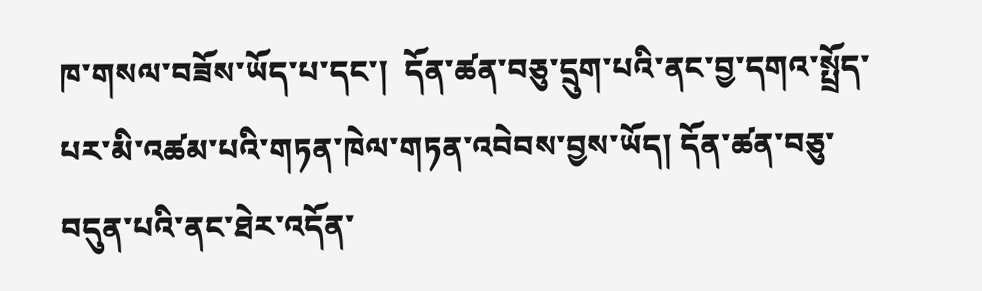ཁ་གསལ་བཟོས་ཡོད་པ་དང་།  དོན་ཚན་བཅུ་དྲུག་པའི་ནང་བྱ་དགའ་སྤྲོད་པར་མི་འཚམ་པའི་གཏན་ཁེལ་གཏན་འབེབས་བྱས་ཡོད། དོན་ཚན་བཅུ་བདུན་པའི་ནང་ཐེར་འདོན་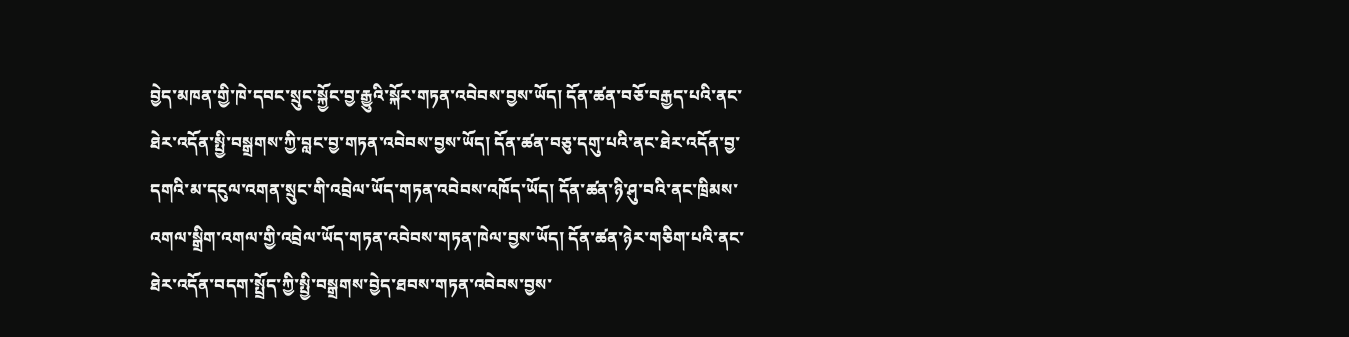བྱེད་མཁན་གྱི་ཁེ་དབང་སྲུང་སྐྱོང་བྱ་རྒྱུའི་སྐོར་གཏན་འབེབས་བྱས་ཡོད། དོན་ཚན་བཅོ་བརྒྱད་པའི་ནང་ཐེར་འདོན་སྤྱི་བསྒྲགས་ཀྱི་བླང་བྱ་གཏན་འབེབས་བྱས་ཡོད། དོན་ཚན་བཅུ་དགུ་པའི་ནང་ཐེར་འདོན་བྱ་དགའི་མ་དངུལ་འགན་སྲུང་གི་འབྲེལ་ཡོད་གཏན་འབེབས་འཁོད་ཡོད། དོན་ཚན་ཉི་ཤུ་བའི་ནང་ཁྲིམས་འགལ་སྒྲིག་འགལ་གྱི་འབྲེལ་ཡོད་གཏན་འབེབས་གཏན་ཁེལ་བྱས་ཡོད། དོན་ཚན་ཉེར་གཅིག་པའི་ནང་ཐེར་འདོན་བདག་སྤྲོད་ཀྱི་སྤྱི་བསྒྲགས་བྱེད་ཐབས་གཏན་འབེབས་བྱས་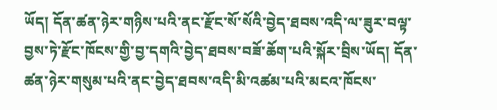ཡོད། དོན་ཚན་ཉེར་གཉིས་པའི་ནང་རྫོང་སོ་སོའི་བྱེད་ཐབས་འདི་ལ་ཟུར་བལྟ་བྱས་ཏེ་རྫོང་ཁོངས་གྱི་བྱ་དགའི་བྱེད་ཐབས་བཟོ་ཆོག་པའི་སྐོར་བྲིས་ཡོད། དོན་ཚན་ཉེར་གསུམ་པའི་ནང་བྱེད་ཐབས་འདི་མི་འཚམ་པའི་མངའ་ཁོངས་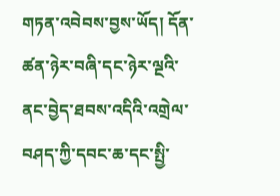གཏན་འབེབས་བྱས་ཡོད། དོན་ཚན་ཉེར་བཞི་དང་ཉེར་ལྔའི་ནང་བྱེད་ཐབས་འདིའི་འགྲེལ་བཤད་ཀྱི་དབང་ཆ་དང་སྤྱི་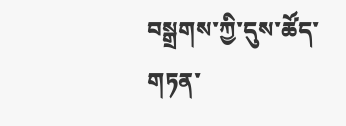བསྒྲགས་ཀྱི་དུས་ཚོད་གཏན་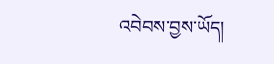འབེབས་བྱས་ཡོད།